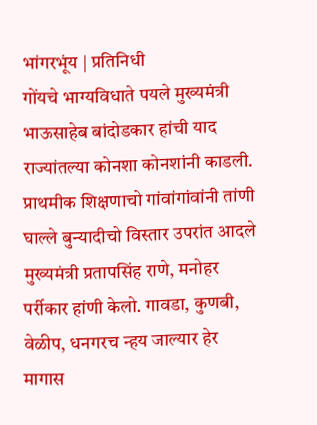भांगरभूंय | प्रतिनिधी
गोंयचे भाग्यविधाते पयले मुख्यमंत्री भाऊसाहेब बांदोडकार हांची याद राज्यांतल्या कोनशा कोनशांनी काडली. प्राथमीक शिक्षणाचो गांवांगांवांनी तांणी घाल्ले बुन्यादीचो विस्तार उपरांत आदले मुख्यमंत्री प्रतापसिंह राणे, मनोहर पर्रीकार हांणी केलो. गावडा, कुणबी, वेळीप, धनगरच न्हय जाल्यार हेर मागास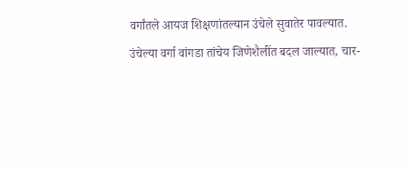वर्गांतले आयज शिक्षणांतल्यान उंचेले सुवातेर पावल्यात.
उंचेल्या वर्गा वांगडा तांचेय जिणेशैलींत बदल जाल्यात, चार-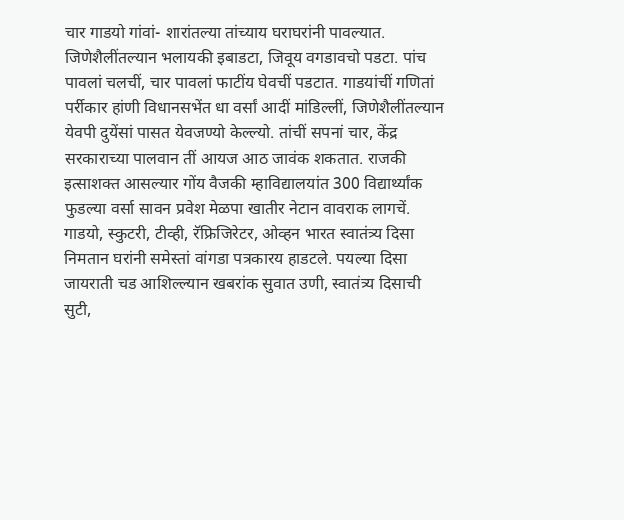चार गाडयो गांवां- शारांतल्या तांच्याय घराघरांनी पावल्यात. जिणेशैलींतल्यान भलायकी इबाडटा, जिवूय वगडावचो पडटा. पांच पावलां चलचीं, चार पावलां फाटींय घेवचीं पडटात. गाडयांचीं गणितां पर्रीकार हांणी विधानसभेंत धा वर्सां आदीं मांडिल्लीं, जिणेशैलींतल्यान येवपी दुयेंसां पासत येवजण्यो केल्ल्यो. तांचीं सपनां चार, केंद्र सरकाराच्या पालवान तीं आयज आठ जावंक शकतात. राजकी इत्साशक्त आसल्यार गोंय वैजकी म्हाविद्यालयांत 300 विद्यार्थ्यांक फुडल्या वर्सा सावन प्रवेश मेळपा खातीर नेटान वावराक लागचें.
गाडयो, स्कुटरी, टीव्ही, रॅफ्रिजिरेटर, ओव्हन भारत स्वातंत्र्य दिसा निमतान घरांनी समेस्तां वांगडा पत्रकारय हाडटले. पयल्या दिसा जायराती चड आशिल्ल्यान खबरांक सुवात उणी, स्वातंत्र्य दिसाची सुटी,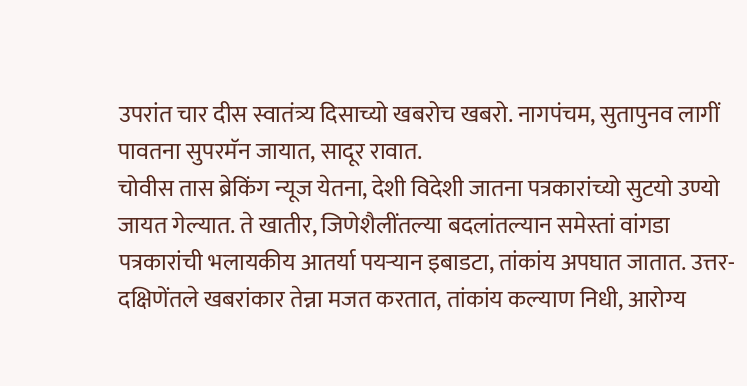उपरांत चार दीस स्वातंत्र्य दिसाच्यो खबरोच खबरो. नागपंचम, सुतापुनव लागीं पावतना सुपरमॅन जायात, सादूर रावात.
चोवीस तास ब्रेकिंग न्यूज येतना, देशी विदेशी जातना पत्रकारांच्यो सुटयो उण्यो जायत गेल्यात. ते खातीर, जिणेशैलींतल्या बदलांतल्यान समेस्तां वांगडा पत्रकारांची भलायकीय आतर्या पयऱ्यान इबाडटा, तांकांय अपघात जातात. उत्तर- दक्षिणेंतले खबरांकार तेन्ना मजत करतात, तांकांय कल्याण निधी, आरोग्य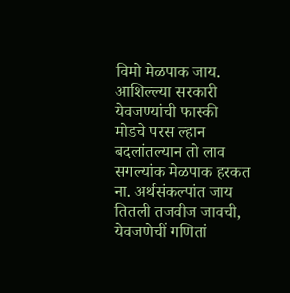विमो मेळपाक जाय. आशिल्ल्या सरकारी येवजण्यांची फास्की मोडचे परस ल्हान बदलांतल्यान तो लाव सगल्यांक मेळपाक हरकत ना. अर्थसंकल्पांत जाय तितली तजवीज जावची, येवजणेचीं गणितां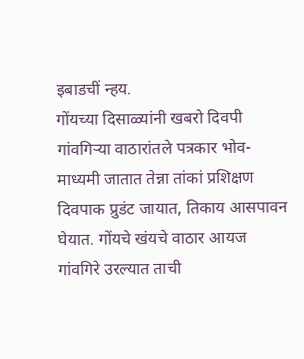इबाडचीं न्हय.
गोंयच्या दिसाळ्यांनी खबरो दिवपी गांवगिऱ्या वाठारांतले पत्रकार भोव- माध्यमी जातात तेन्ना तांकां प्रशिक्षण दिवपाक प्रुडंट जायात, तिकाय आसपावन घेयात. गोंयचे खंयचे वाठार आयज गांवगिरे उरल्यात ताची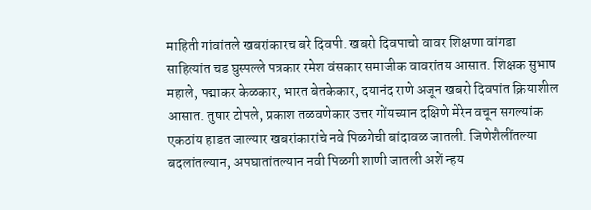माहिती गांवांतले खबरांकारच बरे दिवपी. खबरो दिवपाचो वावर शिक्षणा वांगडा साहित्यांत चड घुस्पल्ले पत्रकार रमेश वंसकार समाजीक वावरांतय आसात. शिक्षक सुभाष महाले, पद्माकर केळकार, भारत बेतकेकार, दयानंद राणे अजून खबरो दिवपांत क्रियाशील आसात. तुषार टोपले, प्रकाश तळवणेकार उत्तर गोंयच्यान दक्षिणे मेरेन वचून सगल्यांक एकठांय हाडत जाल्यार खबरांकारांचे नवे पिळगेची बांदावळ जातली. जिणेशैलींतल्या बदलांतल्यान, अपघातांतल्यान नवी पिळगी शाणी जातली अशें न्हय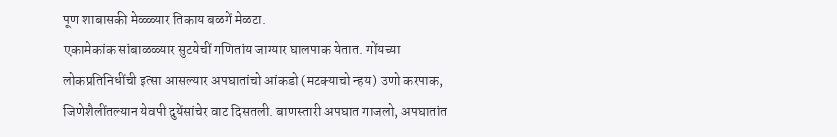पूण शाबासकी मेळ्ळ्यार तिकाय बळगें मेळटा.
एकामेकांक सांबाळळ्यार सुटयेचीं गणितांय जाग्यार घालपाक येतात. गोंयच्या लोकप्रतिनिधींची इत्सा आसल्यार अपघातांचो आंकडो (मटक्याचो न्हय) उणो करपाक, जिणेशैलींतल्यान येवपी दुयेंसांचेर वाट दिसतली. बाणस्तारी अपघात गाजलो, अपघातांत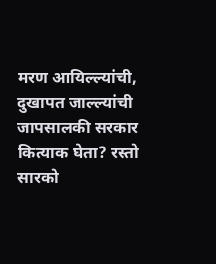मरण आयिल्ल्यांची, दुखापत जाल्ल्यांची जापसालकी सरकार कित्याक घेता? रस्तो सारको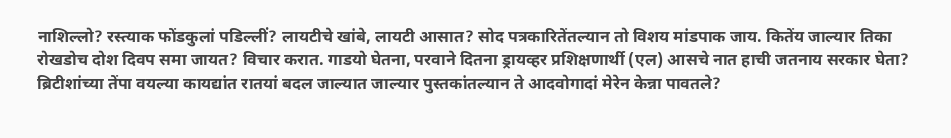नाशिल्लो? रस्त्याक फोंडकुलां पडिल्लीं? लायटीचे खांबे, लायटी आसात? सोद पत्रकारितेंतल्यान तो विशय मांडपाक जाय. कितेंय जाल्यार तिका रोखडोच दोश दिवप समा जायत? विचार करात. गाडयो घेतना, परवाने दितना ड्रायव्हर प्रशिक्षणार्थी (एल) आसचे नात हाची जतनाय सरकार घेता? ब्रिटीशांच्या तेंपा वयल्या कायद्यांत रातयां बदल जाल्यात जाल्यार पुस्तकांतल्यान ते आदवोगादां मेरेन केन्ना पावतले?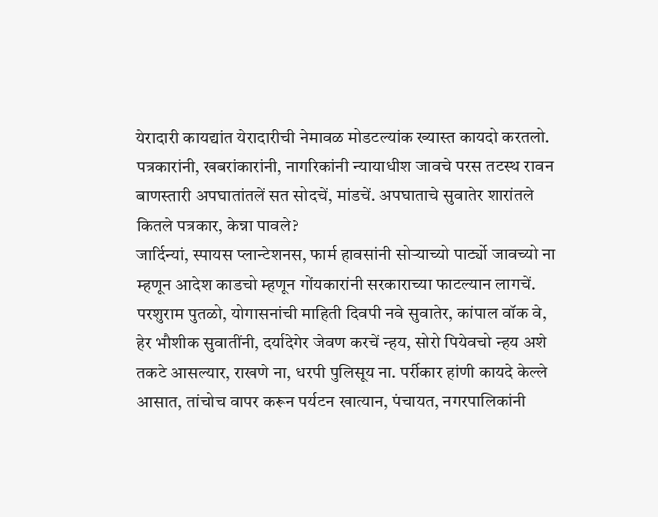येरादारी कायद्यांत येरादारीची नेमावळ मोडटल्यांक ख्यास्त कायदो करतलो. पत्रकारांनी, खबरांकारांनी, नागरिकांनी न्यायाधीश जावचे परस तटस्थ रावन बाणस्तारी अपघातांतलें सत सोदचें, मांडचें. अपघाताचे सुवातेर शारांतले कितले पत्रकार, केन्ना पावले?
जार्दिन्यां, स्पायस प्लान्टेशनस, फार्म हावसांनी सोऱ्याच्यो पार्ट्यो जावच्यो ना म्हणून आदेश काडचो म्हणून गोंयकारांनी सरकाराच्या फाटल्यान लागचें. परशुराम पुतळो, योगासनांची माहिती दिवपी नवे सुवातेर, कांपाल वॉक वे, हेर भौशीक सुवातींनी, दर्यादेगेर जेवण करचें न्हय, सोरो पियेवचो न्हय अशे तकटे आसल्यार, राखणे ना, धरपी पुलिसूय ना. पर्रीकार हांणी कायदे केल्ले आसात, तांचोच वापर करून पर्यटन खात्यान, पंचायत, नगरपालिकांनी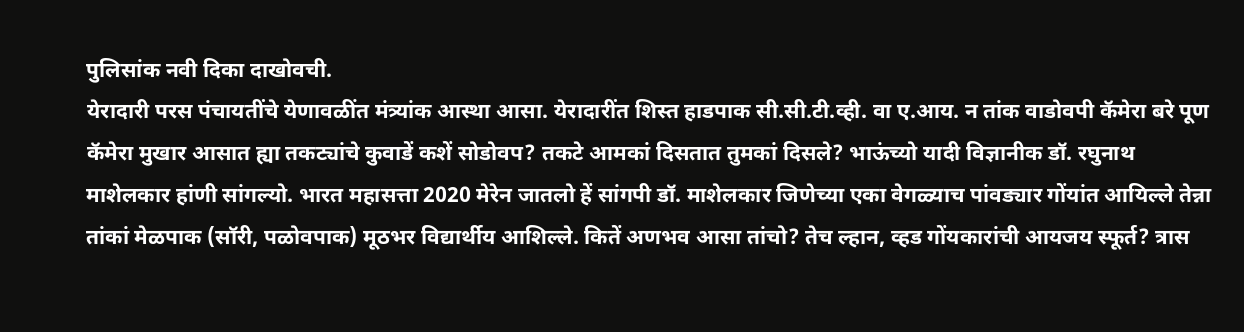पुलिसांक नवी दिका दाखोवची.
येरादारी परस पंचायतींचे येणावळींत मंत्र्यांक आस्था आसा. येरादारींत शिस्त हाडपाक सी.सी.टी.व्ही. वा ए.आय. न तांक वाडोवपी कॅमेरा बरे पूण कॅमेरा मुखार आसात ह्या तकट्यांचे कुवाडें कशें सोडोवप? तकटे आमकां दिसतात तुमकां दिसले? भाऊंच्यो यादी विज्ञानीक डॉ. रघुनाथ माशेलकार हांणी सांगल्यो. भारत महासत्ता 2020 मेरेन जातलो हें सांगपी डॉ. माशेलकार जिणेच्या एका वेगळ्याच पांवड्यार गोंयांत आयिल्ले तेन्ना तांकां मेळपाक (सॉरी, पळोवपाक) मूठभर विद्यार्थीय आशिल्ले. कितें अणभव आसा तांचो? तेच ल्हान, व्हड गोंयकारांची आयजय स्फूर्त? त्रास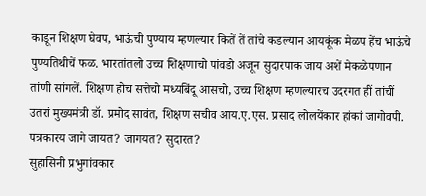काडून शिक्षण घेवप, भाऊंची पुण्याय म्हणल्यार कितें तें तांचे कडल्यान आयकूंक मेळप हेंच भाऊंचे पुण्यतिथीचें फळ. भारतांतलो उच्च शिक्षणाचो पांवडो अजून सुदारपाक जाय अशें मेकळेपणान तांणी सांगलें. शिक्षण होच सत्तेचो मध्यबिंदू आसचो, उच्च शिक्षण म्हणल्यारच उदरगत हीं तांचीं उतरां मुख्यमंत्री डॉ. प्रमोद सावंत, शिक्षण सचीव आय.ए.एस. प्रसाद लोलयेंकार हांकां जागोवपी. पत्रकारय जागे जायत? जागयत? सुदारत?
सुहासिनी प्रभुगांवकार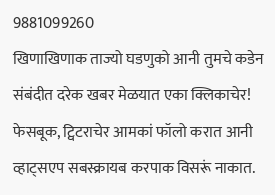9881099260
खिणाखिणाक ताज्यो घडणुको आनी तुमचे कडेन संबंदीत दरेक खबर मेळयात एका क्लिकाचेर! फेसबूक, ट्विटराचेर आमकां फॉलो करात आनी व्हाट्सएप सबस्क्रायब करपाक विसरूं नाकात.